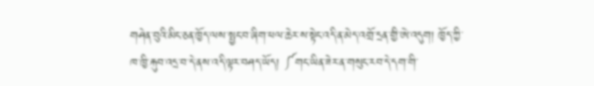གཤེན་བུའི་མིང་ཅན་ཁྱོད་ལས་སྤྱང་བ་ཞིག་ཕལ་ཆེར་ས་སྟེང་འདི་ན་མེད་འགྲོ་དྲན་གྱི་ཨེ་འདུག། ཁྱོད་ཀྱི་ཁ་ཁྱི་རྐུབ་འདྲ་བ་དེ་ནས་འདི་ལྟར་བཤད་ཡོད། ༼གང་ཡིན་ཟེར་ན་གསུང་རབ་དེ་དག་གི་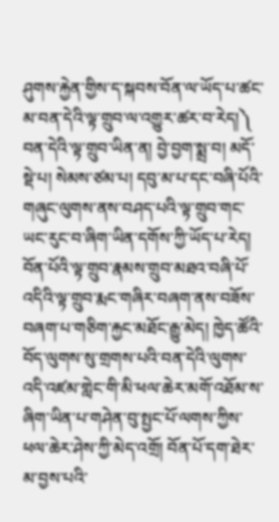ཤུགས་རྐྱེན་གྱིས་ད་སྐབས་བོན་ལ་ཡོད་པ་ཚང་མ་བན་དེའི་ལྟ་གྲུབ་ལ་འགྱུར་ཚར་བ་རེད།༽ བན་དེའི་ལྟ་གྲུབ་ཡིན་ན། བྱེ་བྱག་སྨྲ་བ། མདོ་སྡེ་པ། སེམས་ཙམ་པ། དབུ་མ་པ་དང་བཞི་པོའི་གཞུང་ལུགས་ནས་བཤད་པའི་ལྟ་གྲུབ་གང་ཡང་རུང་བ་ཞིག་ཡིན་དགོས་ཀྱི་ཡོད་པ་རེད། བོན་པོའི་ལྟ་གྲུབ་རྣམས་གྲུབ་མཐའ་བཞི་པོ་འདིའི་ལྟ་གྲུབ་རྨང་གཞིར་བཞག་ནས་བཟོས་བཞག་པ་གཅིག་རྐྱང་མཐོང་རྒྱུ་མེད། ཁྱེད་ཚོའི་བོད་ལུགས་སུ་གྲགས་པའི་བན་དེའི་ལུགས་འདི་འཛམ་གླེང་གི་མི་ཕལ་ཆེར་མགོ་འཐོམ་ས་ཞིག་ཡིན་པ་གཤེན་བུ་སྤྱང་པོ་ལགས་ཀྱིས་ཕལ་ཆེར་ཤེས་ཀྱི་མེད་འགྲོ། བོན་པོ་དག་ཐེར་མ་བྱས་པའི་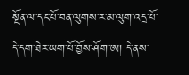སྔོན་ལ་དང་པོ་བན་ལུགས་ར་མ་ལུག་འདྲ་པོ་དེ་དག་ཐེར་ཡག་པོ་བྱོས་ཤོག་ཨ། དེ་ནས་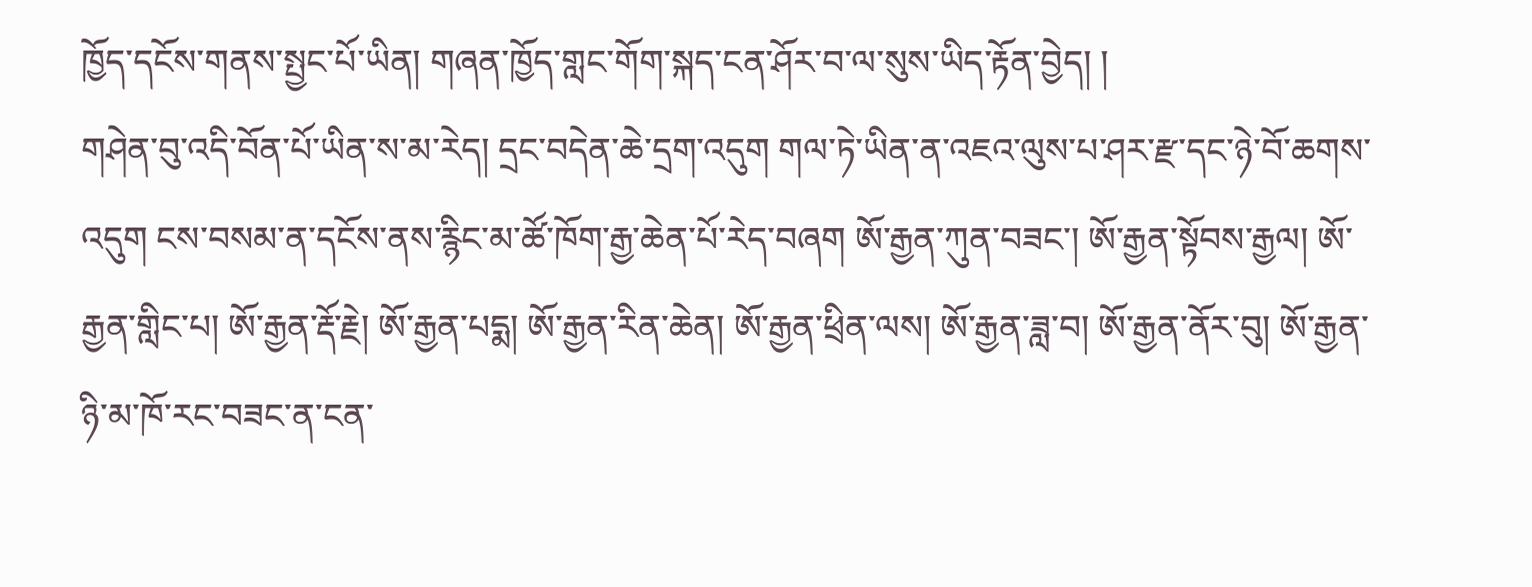ཁྱོད་དངོས་གནས་སྤྱང་པོ་ཡིན། གཞན་ཁྱོད་གླང་གོག་སྐད་ངན་ཤོར་བ་ལ་སུས་ཡིད་རྟོན་བྱེད། །
གཤེན་བུ་འདི་བོན་པོ་ཡིན་ས་མ་རེད། དྲང་བདེན་ཆེ་དྲག་འདུག གལ་ཏེ་ཡིན་ན་འཇའ་ལུས་པ་ཤར་རྫ་དང་ཉེ་བོ་ཆགས་འདུག ངས་བསམ་ན་དངོས་ནས་རྙིང་མ་ཚོ་ཁོག་རྒྱ་ཆེན་པོ་རེད་བཞག ཨོ་རྒྱན་ཀུན་བཟང་། ཨོ་རྒྱན་སྟོབས་རྒྱལ། ཨོ་རྒྱན་གླིང་པ། ཨོ་རྒྱན་རྡོ་རྗེ། ཨོ་རྒྱན་པདྨ། ཨོ་རྒྱན་རིན་ཆེན། ཨོ་རྒྱན་ཕྲིན་ལས། ཨོ་རྒྱན་ཟླ་བ། ཨོ་རྒྱན་ནོར་བུ། ཨོ་རྒྱན་ཉི་མ་ཁོ་རང་བཟང་ན་ངན་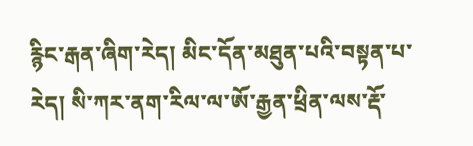རྙིང་རྒན་ཞིག་རེད། མིང་དོན་མཐུན་པའི་བསྟན་པ་རེད། སི་ཀར་ནག་རིལ་ལ་ཨོ་རྒྱན་ཕྲིན་ལས་རྡོ་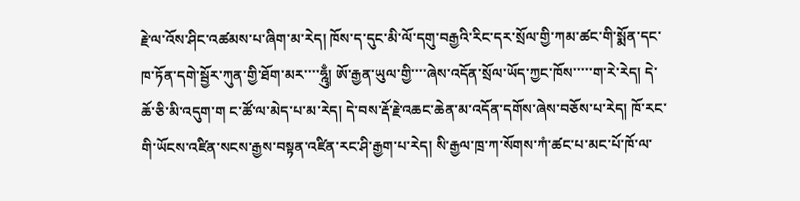རྗེ་ལ་འོས་ཤིང་འཚམས་པ་ཞིག་མ་རེད། ཁོས་ད་དུང་མི་ལོ་དགུ་བརྒྱའི་རིང་དར་སྲོལ་གྱི་ཀམ་ཚང་གི་སྨོན་དང་ཁ་ཏོན་དགེ་སྦྱོར་ཀུན་གྱི་ཐོག་མར་་་་ཧྰུྃ། ཨོ་རྒྱན་ཡུལ་གྱི་་་་ཞེས་འདོན་སྲོལ་ཡོད་ཀྱང་ཁོས་་་་་ག་རེ་རེད། དེ་ཆོ་ཅི་མི་འདུག་ག ང་ཚོ་ལ་མེད་པ་མ་རེད། དེ་བས་རྡོ་རྗེ་འཆང་ཆེན་མ་འདོན་དགོས་ཞེས་བཅོས་པ་རེད། ཁོ་རང་གི་ཡོངས་འཛིན་སངས་རྒྱས་བསྟན་འཛིན་རང་ཤི་རྒྱག་པ་རེད། སི་རྒྱལ་ཁྲ་ཀ་སོགས་ཀཾ་ཚང་པ་མང་པོ་ཁོ་ལ་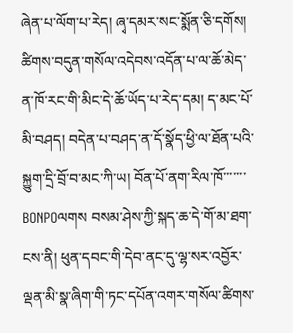ཞེན་པ་ལོག་པ་རེད། ཞྭ་དམར་སང་སྨོན་ཅི་དགོས། ཚིགས་བདུན་གསོལ་འདེབས་འདོན་པ་ལ་ཆོ་མེད་ན་ཁོ་རང་གི་མིང་དེ་ཆོ་ཡོད་པ་རེད་དམ། ད་མང་པོ་མི་བཤད། བདེན་པ་བཤད་ན་དོ་སྣོད་ཕྱི་ལ་ཐོན་པའི་སྐྱུག་དྲི་བྲོ་བ་མང་ཀི་ཡ། བོན་པོ་ནག་རིལ་ཁོ་་་་་་་
BONPOལགས བསམ་ཤེས་ཀྱི་སྐད་ཆ་དེ་གོ་མ་ཐག་ངས་ནི། ཕུན་དབང་གི་དེབ་ནང་དུ་ལྷ་སར་འབྱོར་ལྡན་མི་སྣ་ཞིག་གི་ཏང་དཔོན་འགར་གསོལ་ཚིགས་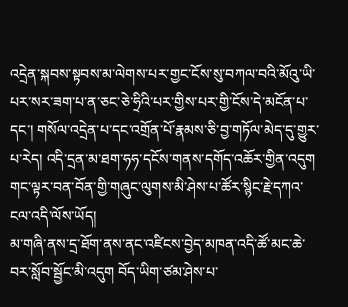འདྲེན་སྐབས་སྟབས་མ་ལེགས་པར་གྱང་ངོས་སུ་བཀལ་བའི་མོའུ་ཡི་པར་སར་ཟག་པ་ན་ཅང་ཅེ་ཧྲིའི་པར་གྱིས་པར་གྱི་ངོས་དེ་མངོན་པ་དང་། གསོལ་འདྲེན་པ་དང་འགྲོན་པོ་རྣམས་ཅི་བྱ་གཏོལ་མེད་དུ་གྱུར་པ་རེད། འདི་དྲན་མ་ཐག་ཧཧ་དངོས་གནས་དགོད་འཆོར་གྱིན་འདུག གང་ལྟར་བན་བོན་གྱི་གཞུང་ལུགས་མི་ཤེས་པ་ཚོར་སྙིང་རྗེ་དཀའ་ངལ་འདི་ལོས་ཡོད།
མ་གཞི་ནས་དྲ་ཐོག་ནས་ནང་འཛིངས་བྱེད་མཁན་འདི་ཚོ་མང་ཆེ་བར་སློབ་སྦྱོང་མི་འདུག བོད་ཡིག་ཙམ་ཤེས་པ་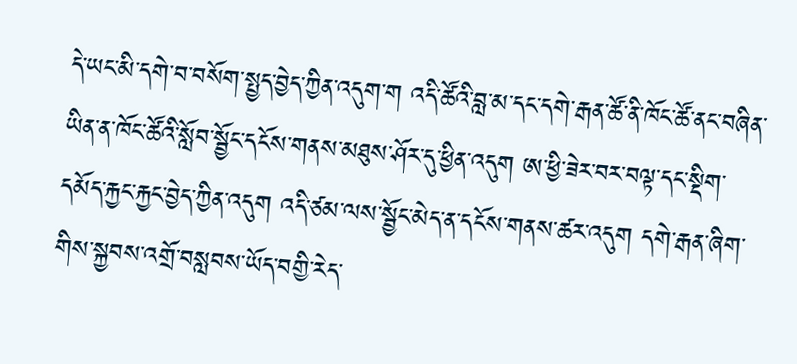དེ་ཡང་མི་དགེ་བ་བསོག་སྤྱད་བྱེད་ཀྱིན་འདུག་ག འདི་ཚོའི་བླ་མ་དང་དགེ་རྒན་ཚོ་ནི་ཁོང་ཚོ་ནང་བཞིན་ཡིན་ན་ཁོང་ཚོའི་སློབ་སྦྱོང་དངོས་གནས་མཐུས་ཤོར་དུ་ཕྱིན་འདུག ཨ་ཕྱི་ཟེར་བར་བལྟ་དང་སྡིག་དམོད་རྐྱང་རྐྱང་བྱེད་ཀྱིན་འདུག འདི་ཙམ་ལས་སྦྱོང་མེད་ན་དངོས་གནས་ཚར་འདུག དགེ་རྒན་ཞིག་གིས་སྐྱབས་འགྲོ་བསླབས་ཡོད་བགྱི་རེད་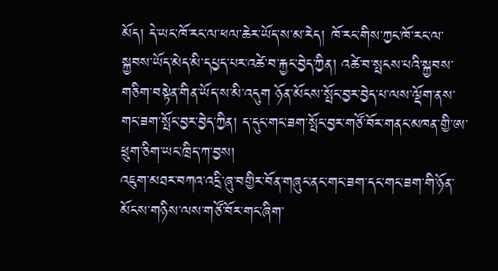མོད། དེ་ཡང་ཁོ་རང་ལ་ཕལ་ཆེར་ཡོད་ས་མ་རེད། ཁོ་རང་གིས་ཀྱང་ཁོ་རང་ལ་སྐྱབས་ཡོད་མེད་མི་དཔྱད་པར་འཚེ་བ་རྐྱང་བྱེད་ཀྱིན། འཚེ་བ་སྤངས་པའི་སྐྱབས་གཅིག་བསྟེན་གིན་ཡོད་ས་མི་འདུག ཉོན་མོངས་སྤོང་བྱར་བྱེད་པ་ལས་ལྡོག་ནས་གང་ཟག་སྤོང་བྱར་བྱེད་ཀྱིན། ད་དུང་གང་ཟག་སྤོང་བྱར་གཙོ་བོར་གནང་མཁན་གྱི་ཨ་ཕྲུག་ཅིག་ཡང་ཁྲིད་ཀ་བྱས།
འཇུག་མཐར་བཀའ་འདྲི་ཞུ་བགྱིར་བོན་གཞུང་ནང་གང་ཟག་དང་གང་ཟག་གི་ཉོན་མོངས་གཉིས་ལས་གཙོ་བོར་གང་ཞིག་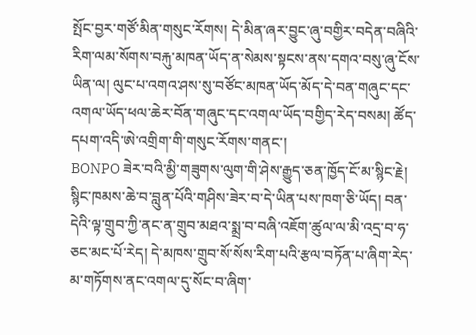སྤོང་བྱར་གཙོ་མིན་གསུང་རོགས། དེ་མིན་ཞར་བྱུང་ཞུ་བགྱིར་བདེན་བཞིའི་རིག་ལམ་སོགས་བརྐུ་མཁན་ཡོད་ན་སེམས་སྟངས་ནས་དགའ་བསུ་ཞུ་ངོས་ཡིན་ལ། ལུང་པ་འགའ་ཤས་སུ་བཙོང་མཁན་ཡོད་མོད་དེ་བན་གཞུང་དང་འགལ་ཡོད་ཕལ་ཆེར་བོན་གཞུང་དང་འགལ་ཡོད་བགྱིད་རེད་བསམ། ཚོད་དཔག་འདི་ཨེ་འགྲིག་གི་གསུང་རོགས་གནང་།
BONPO ཟེར་བའི་མྱི་གཟུགས་ལུག་གི་ཤེས་རྒྱུད་ཅན་ཁྱོད་ངོ་མ་སྙིང་རྗེ། སྙིང་ཁམས་ཆེ་བ་བླུན་པོའི་གཤིས་ཟེར་བ་དེ་ཡིན་པས་ཁག་ཅི་ཡོད། བན་དེའི་ལྟ་གྲུབ་ཀྱི་ནང་ན་གྲུབ་མཐའ་སྨྲ་བ་བཞི་འཇོག་ཚུལ་ལ་མི་འདྲ་བ་ཧ་ཅང་མང་པོ་རེད། དེ་མཁས་གྲུབ་སོ་སོས་རིག་པའི་རྩལ་བཏོན་པ་ཞིག་རེད་མ་གཏོགས་ནང་འགལ་དུ་སོང་བ་ཞིག་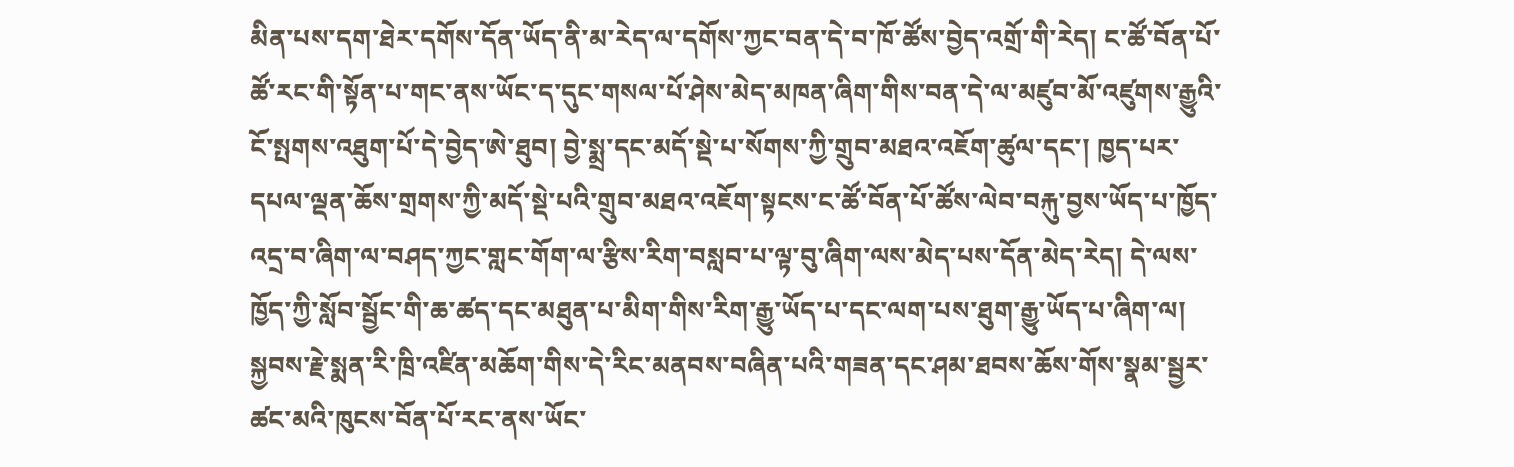མིན་པས་དག་ཐེར་དགོས་དོན་ཡོད་ནི་མ་རེད་ལ་དགོས་ཀྱང་བན་དེ་བ་ཁོ་ཚོས་བྱེད་འགྲོ་གི་རེད། ང་ཚོ་བོན་པོ་ཚོ་རང་གི་སྟོན་པ་གང་ནས་ཡོང་ད་དུང་གསལ་པོ་ཤེས་མེད་མཁན་ཞིག་གིས་བན་དེ་ལ་མཛུབ་མོ་འཛུགས་རྒྱུའི་ངོ་སྤགས་འཐུག་པོ་དེ་བྱེད་ཨེ་ཐུབ། བྱེ་སྨྲ་དང་མདོ་སྡེ་པ་སོགས་ཀྱི་གྲུབ་མཐའ་འཇོག་ཚུལ་དང་། ཁྱད་པར་དཔལ་ལྡན་ཆོས་གྲགས་ཀྱི་མདོ་སྡེ་པའི་གྲུབ་མཐའ་འཇོག་སྟངས་ང་ཚོ་བོན་པོ་ཚོས་ལེབ་བརྐུ་བྱས་ཡོད་པ་ཁྱོད་འདྲ་བ་ཞིག་ལ་བཤད་ཀྱང་གླང་གོག་ལ་རྩིས་རིག་བསླབ་པ་ལྟ་བུ་ཞིག་ལས་མེད་པས་དོན་མེད་རེད། དེ་ལས་ཁྱོད་ཀྱི་སློབ་སྦྱོང་གི་ཆ་ཚད་དང་མཐུན་པ་མིག་གིས་རིག་རྒྱུ་ཡོད་པ་དང་ལག་པས་ཐུག་རྒྱུ་ཡོད་པ་ཞིག་ལ། སྐྱབས་རྗེ་སྨན་རི་ཁྲི་འཛིན་མཆོག་གིས་དེ་རིང་མནབས་བཞིན་པའི་གཟན་དང་ཤམ་ཐབས་ཆོས་གོས་སྣམ་སྦྱར་ཚང་མའི་ཁུངས་བོན་པོ་རང་ནས་ཡོང་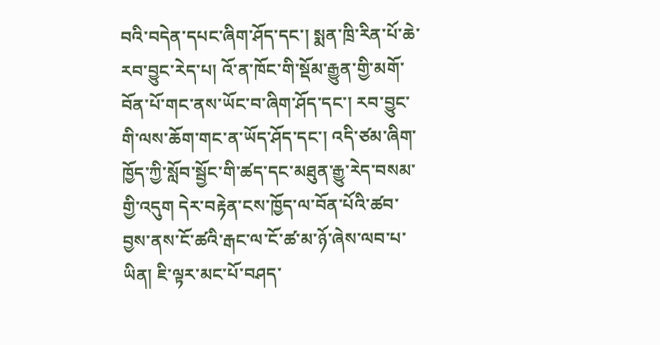བའི་བདེན་དཔང་ཞིག་ཤོད་དང་། སྨན་ཁྲི་རིན་པོ་ཆེ་རབ་བྱུང་རེད་པ། འོ་ན་ཁོང་གི་སྡོམ་རྒྱུན་གྱི་མགོ་བོན་པོ་གང་ནས་ཡོང་བ་ཞིག་ཤོད་དང་། རབ་བྱུང་གི་ལས་ཆོག་གང་ན་ཡོད་ཤོད་དང་། འདི་ཙམ་ཞིག་ཁྱོད་ཀྱི་སློབ་སྦྱོང་གི་ཚད་དང་མཐུན་རྒྱུ་རེད་བསམ་གྱི་འདུག དེར་བརྟེན་ངས་ཁྱོད་ལ་བོན་པོའི་ཚབ་བྱས་ནས་ངོ་ཚའི་རྒང་ལ་ངོ་ཚ་མ་ཉོ་ཞེས་ལབ་པ་ཡིན། ཇི་ལྟར་མང་པོ་བཤད་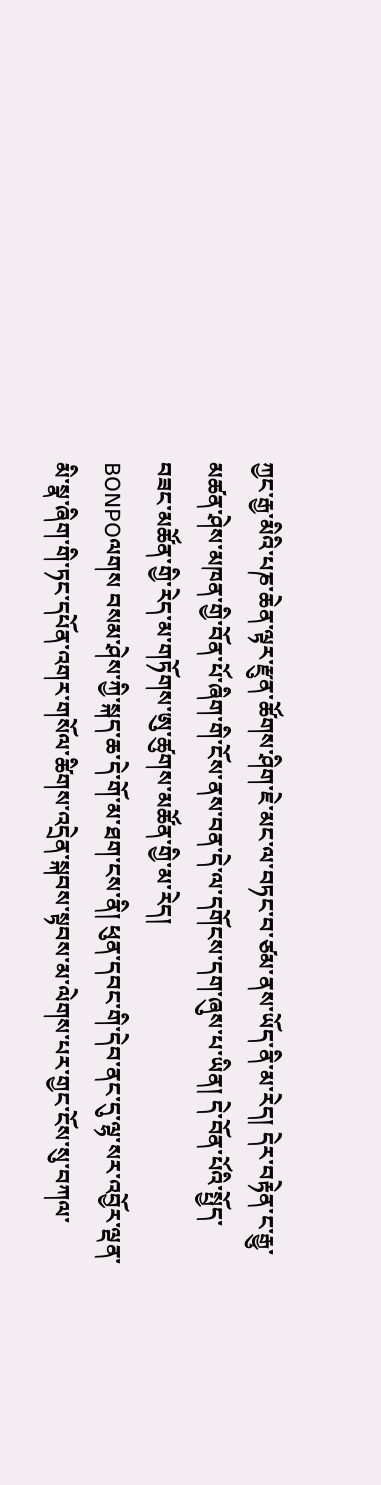ཀྱང་རྒྱ་མིའི་པཎ་ཆེན་ལྟར་རྫུན་ཚོགས་ཤིག་ཇེ་མང་ལ་བཏང་བ་ཙམ་ནས་ཡོད་ནི་མ་རེད། དེར་བརྟེན་ང་རྒྱུ་མཚན་ཤེས་མཁན་གྱི་བོན་པོ་ཞིག་གི་ངོས་ནས་བན་དེ་ལ་དགོངས་དག་ཞུས་པ་ཡིན། དེ་བོན་པོའི་སྤྱོད་བཟང་མཚོན་གྱི་རེད་མ་གཏོགས་ཨུ་ཚུགས་མཚོན་གྱི་མ་རེད།
BONPOལགས བསམ་ཤེས་ཀྱི་སྐད་ཆ་དེ་གོ་མ་ཐག་ངས་ནི། ཕུན་དབང་གི་དེབ་ནང་དུ་ལྷ་སར་འབྱོར་ལྡན་མི་སྣ་ཞིག་གི་ཏང་དཔོན་འགར་གསོལ་ཚིགས་འདྲེན་སྐབས་སྟབས་མ་ལེགས་པར་གྱང་ངོས་སུ་བཀལ་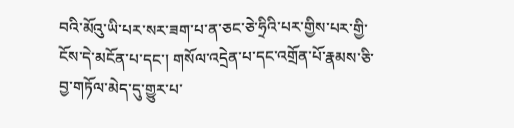བའི་མོའུ་ཡི་པར་སར་ཟག་པ་ན་ཅང་ཅེ་ཧྲིའི་པར་གྱིས་པར་གྱི་ངོས་དེ་མངོན་པ་དང་། གསོལ་འདྲེན་པ་དང་འགྲོན་པོ་རྣམས་ཅི་བྱ་གཏོལ་མེད་དུ་གྱུར་པ་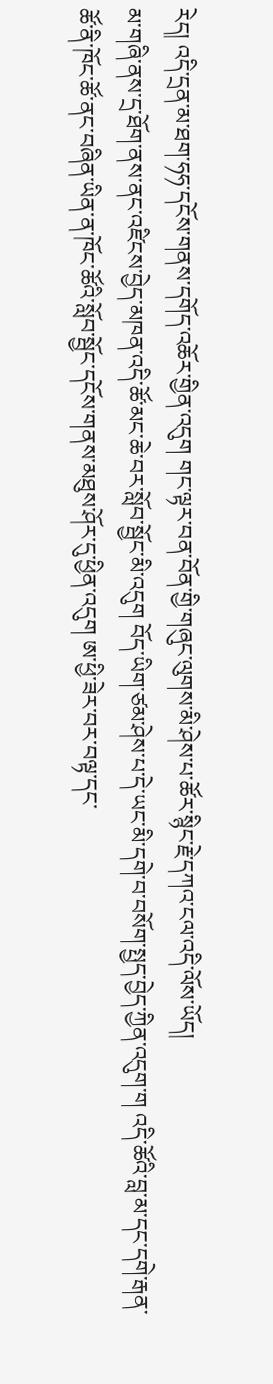རེད། འདི་དྲན་མ་ཐག་ཧཧ་དངོས་གནས་དགོད་འཆོར་གྱིན་འདུག གང་ལྟར་བན་བོན་གྱི་གཞུང་ལུགས་མི་ཤེས་པ་ཚོར་སྙིང་རྗེ་དཀའ་ངལ་འདི་ལོས་ཡོད།
མ་གཞི་ནས་དྲ་ཐོག་ནས་ནང་འཛིངས་བྱེད་མཁན་འདི་ཚོ་མང་ཆེ་བར་སློབ་སྦྱོང་མི་འདུག བོད་ཡིག་ཙམ་ཤེས་པ་དེ་ཡང་མི་དགེ་བ་བསོག་སྤྱད་བྱེད་ཀྱིན་འདུག་ག འདི་ཚོའི་བླ་མ་དང་དགེ་རྒན་ཚོ་ནི་ཁོང་ཚོ་ནང་བཞིན་ཡིན་ན་ཁོང་ཚོའི་སློབ་སྦྱོང་དངོས་གནས་མཐུས་ཤོར་དུ་ཕྱིན་འདུག ཨ་ཕྱི་ཟེར་བར་བལྟ་དང་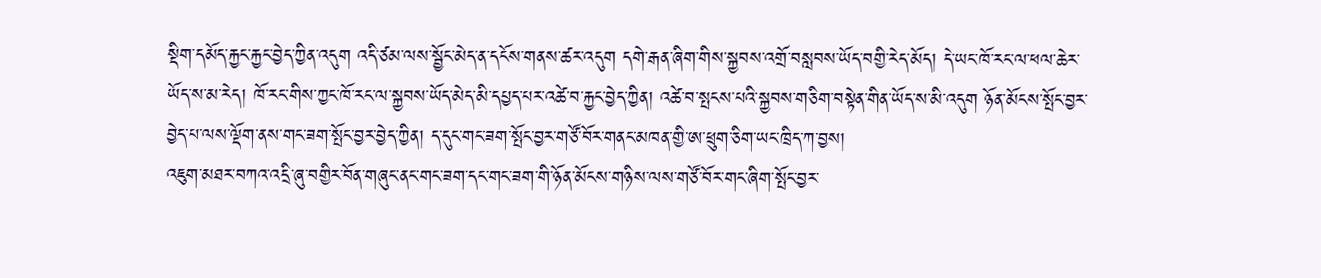སྡིག་དམོད་རྐྱང་རྐྱང་བྱེད་ཀྱིན་འདུག འདི་ཙམ་ལས་སྦྱོང་མེད་ན་དངོས་གནས་ཚར་འདུག དགེ་རྒན་ཞིག་གིས་སྐྱབས་འགྲོ་བསླབས་ཡོད་བགྱི་རེད་མོད། དེ་ཡང་ཁོ་རང་ལ་ཕལ་ཆེར་ཡོད་ས་མ་རེད། ཁོ་རང་གིས་ཀྱང་ཁོ་རང་ལ་སྐྱབས་ཡོད་མེད་མི་དཔྱད་པར་འཚེ་བ་རྐྱང་བྱེད་ཀྱིན། འཚེ་བ་སྤངས་པའི་སྐྱབས་གཅིག་བསྟེན་གིན་ཡོད་ས་མི་འདུག ཉོན་མོངས་སྤོང་བྱར་བྱེད་པ་ལས་ལྡོག་ནས་གང་ཟག་སྤོང་བྱར་བྱེད་ཀྱིན། ད་དུང་གང་ཟག་སྤོང་བྱར་གཙོ་བོར་གནང་མཁན་གྱི་ཨ་ཕྲུག་ཅིག་ཡང་ཁྲིད་ཀ་བྱས།
འཇུག་མཐར་བཀའ་འདྲི་ཞུ་བགྱིར་བོན་གཞུང་ནང་གང་ཟག་དང་གང་ཟག་གི་ཉོན་མོངས་གཉིས་ལས་གཙོ་བོར་གང་ཞིག་སྤོང་བྱར་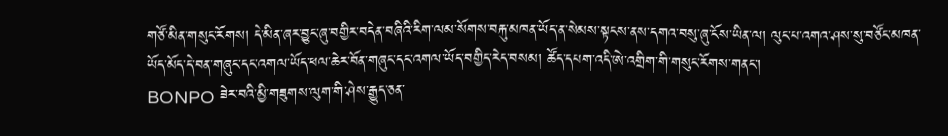གཙོ་མིན་གསུང་རོགས། དེ་མིན་ཞར་བྱུང་ཞུ་བགྱིར་བདེན་བཞིའི་རིག་ལམ་སོགས་བརྐུ་མཁན་ཡོད་ན་སེམས་སྟངས་ནས་དགའ་བསུ་ཞུ་ངོས་ཡིན་ལ། ལུང་པ་འགའ་ཤས་སུ་བཙོང་མཁན་ཡོད་མོད་དེ་བན་གཞུང་དང་འགལ་ཡོད་ཕལ་ཆེར་བོན་གཞུང་དང་འགལ་ཡོད་བགྱིད་རེད་བསམ། ཚོད་དཔག་འདི་ཨེ་འགྲིག་གི་གསུང་རོགས་གནང་།
BONPO ཟེར་བའི་མྱི་གཟུགས་ལུག་གི་ཤེས་རྒྱུད་ཅན་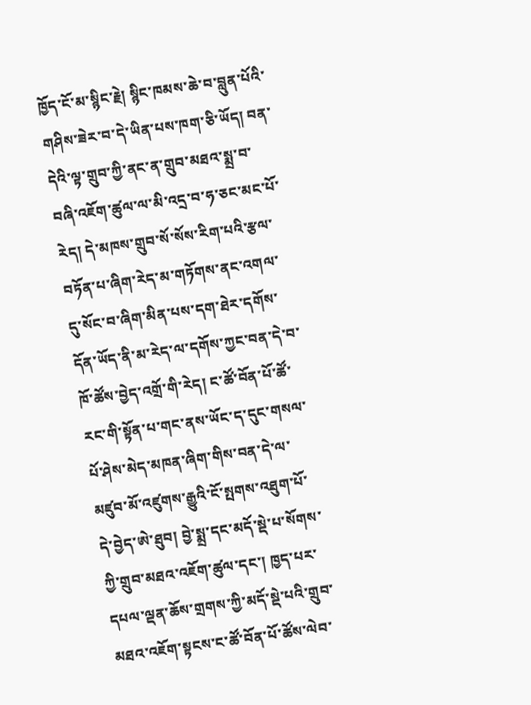ཁྱོད་ངོ་མ་སྙིང་རྗེ། སྙིང་ཁམས་ཆེ་བ་བླུན་པོའི་གཤིས་ཟེར་བ་དེ་ཡིན་པས་ཁག་ཅི་ཡོད། བན་དེའི་ལྟ་གྲུབ་ཀྱི་ནང་ན་གྲུབ་མཐའ་སྨྲ་བ་བཞི་འཇོག་ཚུལ་ལ་མི་འདྲ་བ་ཧ་ཅང་མང་པོ་རེད། དེ་མཁས་གྲུབ་སོ་སོས་རིག་པའི་རྩལ་བཏོན་པ་ཞིག་རེད་མ་གཏོགས་ནང་འགལ་དུ་སོང་བ་ཞིག་མིན་པས་དག་ཐེར་དགོས་དོན་ཡོད་ནི་མ་རེད་ལ་དགོས་ཀྱང་བན་དེ་བ་ཁོ་ཚོས་བྱེད་འགྲོ་གི་རེད། ང་ཚོ་བོན་པོ་ཚོ་རང་གི་སྟོན་པ་གང་ནས་ཡོང་ད་དུང་གསལ་པོ་ཤེས་མེད་མཁན་ཞིག་གིས་བན་དེ་ལ་མཛུབ་མོ་འཛུགས་རྒྱུའི་ངོ་སྤགས་འཐུག་པོ་དེ་བྱེད་ཨེ་ཐུབ། བྱེ་སྨྲ་དང་མདོ་སྡེ་པ་སོགས་ཀྱི་གྲུབ་མཐའ་འཇོག་ཚུལ་དང་། ཁྱད་པར་དཔལ་ལྡན་ཆོས་གྲགས་ཀྱི་མདོ་སྡེ་པའི་གྲུབ་མཐའ་འཇོག་སྟངས་ང་ཚོ་བོན་པོ་ཚོས་ལེབ་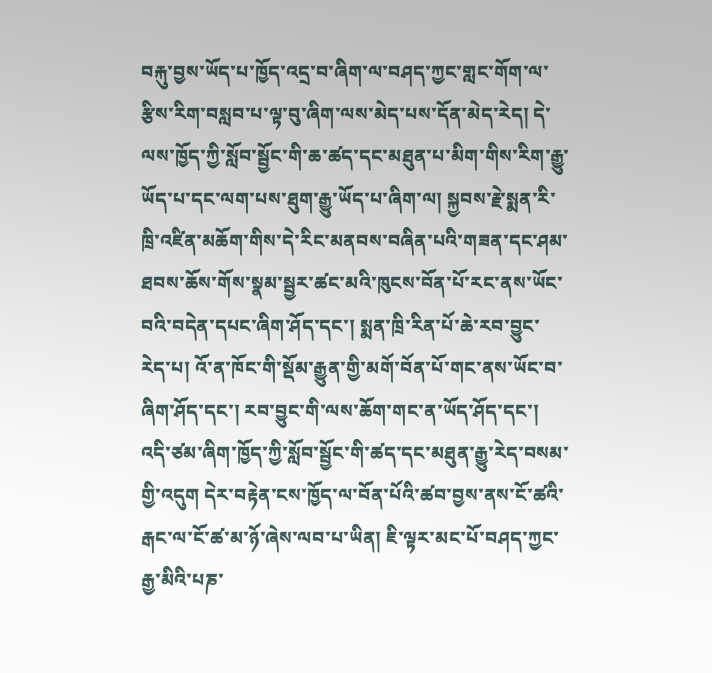བརྐུ་བྱས་ཡོད་པ་ཁྱོད་འདྲ་བ་ཞིག་ལ་བཤད་ཀྱང་གླང་གོག་ལ་རྩིས་རིག་བསླབ་པ་ལྟ་བུ་ཞིག་ལས་མེད་པས་དོན་མེད་རེད། དེ་ལས་ཁྱོད་ཀྱི་སློབ་སྦྱོང་གི་ཆ་ཚད་དང་མཐུན་པ་མིག་གིས་རིག་རྒྱུ་ཡོད་པ་དང་ལག་པས་ཐུག་རྒྱུ་ཡོད་པ་ཞིག་ལ། སྐྱབས་རྗེ་སྨན་རི་ཁྲི་འཛིན་མཆོག་གིས་དེ་རིང་མནབས་བཞིན་པའི་གཟན་དང་ཤམ་ཐབས་ཆོས་གོས་སྣམ་སྦྱར་ཚང་མའི་ཁུངས་བོན་པོ་རང་ནས་ཡོང་བའི་བདེན་དཔང་ཞིག་ཤོད་དང་། སྨན་ཁྲི་རིན་པོ་ཆེ་རབ་བྱུང་རེད་པ། འོ་ན་ཁོང་གི་སྡོམ་རྒྱུན་གྱི་མགོ་བོན་པོ་གང་ནས་ཡོང་བ་ཞིག་ཤོད་དང་། རབ་བྱུང་གི་ལས་ཆོག་གང་ན་ཡོད་ཤོད་དང་། འདི་ཙམ་ཞིག་ཁྱོད་ཀྱི་སློབ་སྦྱོང་གི་ཚད་དང་མཐུན་རྒྱུ་རེད་བསམ་གྱི་འདུག དེར་བརྟེན་ངས་ཁྱོད་ལ་བོན་པོའི་ཚབ་བྱས་ནས་ངོ་ཚའི་རྒང་ལ་ངོ་ཚ་མ་ཉོ་ཞེས་ལབ་པ་ཡིན། ཇི་ལྟར་མང་པོ་བཤད་ཀྱང་རྒྱ་མིའི་པཎ་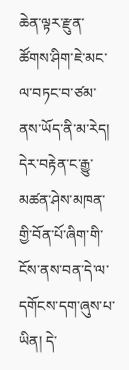ཆེན་ལྟར་རྫུན་ཚོགས་ཤིག་ཇེ་མང་ལ་བཏང་བ་ཙམ་ནས་ཡོད་ནི་མ་རེད། དེར་བརྟེན་ང་རྒྱུ་མཚན་ཤེས་མཁན་གྱི་བོན་པོ་ཞིག་གི་ངོས་ནས་བན་དེ་ལ་དགོངས་དག་ཞུས་པ་ཡིན། དེ་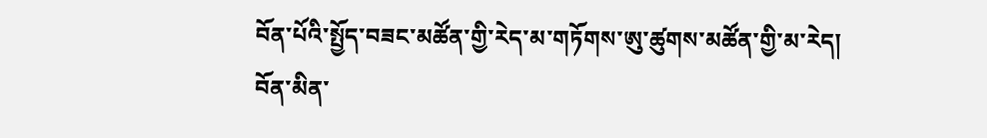བོན་པོའི་སྤྱོད་བཟང་མཚོན་གྱི་རེད་མ་གཏོགས་ཨུ་ཚུགས་མཚོན་གྱི་མ་རེད།
བོན་མིན་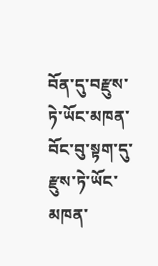བོན་དུ་བརྫུས་ཏེ་ཡོང་མཁན་བོང་བུ་སྟག་དུ་རྫུས་ཏེ་ཡོང་མཁན་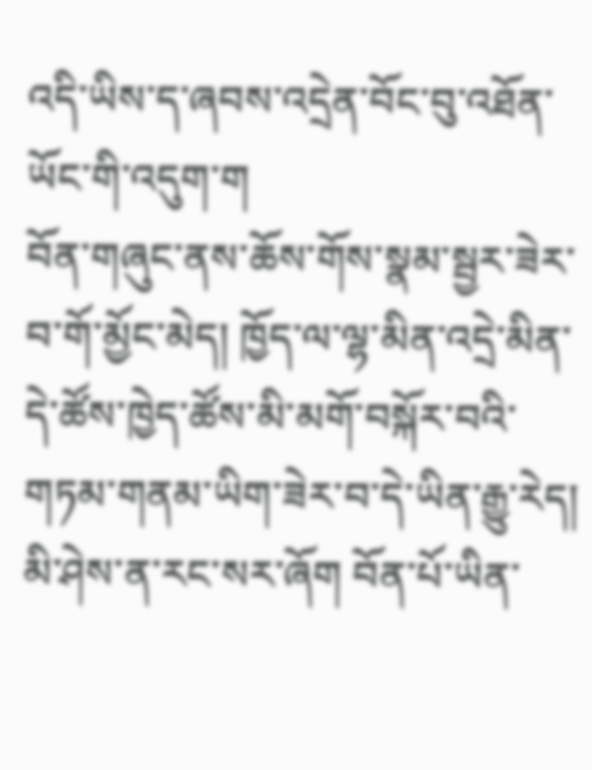འདི་ཡིས་ད་ཞབས་འདྲེན་བོང་བུ་འཐོན་ཡོང་གི་འདུག་ག
བོན་གཞུང་ནས་ཆོས་གོས་སྣམ་སྦྱར་ཟེར་བ་གོ་མྱོང་མེད། ཁྱོད་ལ་ལྷ་མིན་འདྲེ་མིན་དེ་ཚོས་ཁྱེད་ཚོས་མི་མགོ་བསྐོར་བའི་གཏམ་གནམ་ཡིག་ཟེར་བ་དེ་ཡིན་རྒྱུ་རེད། མི་ཤེས་ན་རང་སར་ཞོག བོན་པོ་ཡིན་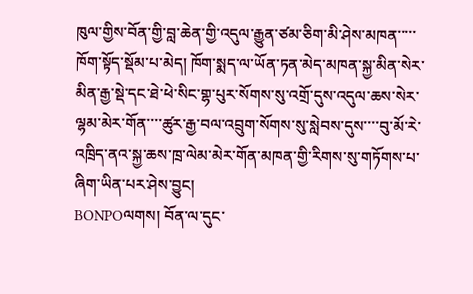ཁུལ་གྱིས་བོན་གྱི་བླ་ཆེན་གྱི་འདུལ་རྒྱུན་ཙམ་ཅིག་མི་ཤེས་མཁན་་་་་ཁོག་སྟོད་སྡོམ་པ་མེད། ཁོག་སྨད་ལ་ཡོན་ཏན་མེད་མཁན་སྐྱ་མིན་སེར་མིན་རྒྱ་སྡེ་དང་ཐེ་ཕེ་སིང་གྷ་པུར་སོགས་སུ་འགྲོ་དུས་འདུལ་ཆས་སེར་ལྷམ་མེར་གོན་་་་ཚུར་རྒྱ་བལ་འབྲུག་སོགས་སུ་སླེབས་དུས་་་་བུ་མོ་རེ་འཁྲིད་ནའ་སྐྱ་ཆས་ཁྲ་ལེམ་མེར་གོན་མཁན་གྱི་རིགས་སུ་གཏོགས་པ་ཞིག་ཡིན་པར་ཤེས་བྱུང།
BONPOལགས། བོན་ལ་དུང་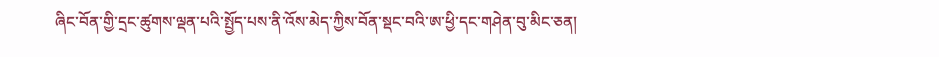ཞིང་བོན་གྱི་དྲང་ཚུགས་ལྡན་པའི་སྤྱོད་པས་ནི་འོས་མེད་ཀྱིས་བོན་སྡང་བའི་ཨ་ཕྱི་དང་གཤེན་བུ་མིང་ཅན།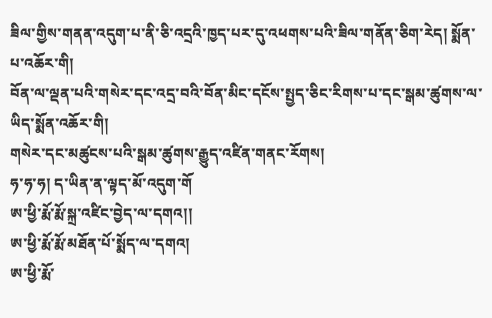ཟིལ་གྱིས་གནན་འདུག་པ་ནི་ཅི་འདྲའི་ཁྱད་པར་དུ་འཕགས་པའི་ཟིལ་གནོན་ཅིག་རེད། སྨོན་པ་འཆོར་གི།
བོན་ལ་ལྡན་པའི་གསེར་དང་འདྲ་བའི་བོན་མིང་དངོས་སྤྱད་ཅིང་རིགས་པ་དང་སྒམ་ཚུགས་ལ་ཡིད་སྨོན་འཆོར་གི།
གསེར་དང་མཚུངས་པའི་སྒམ་ཚུགས་རྒྱུད་འཛིན་གནང་རོགས།
ཧ་ཧ་ཧ། ད་ཡིན་ན་ལྟད་མོ་འདུག་གོ
ཨ་ཕྱི་རྨོ་རྨོ་སྐྲ་འཛིང་བྱེད་ལ་དགའ།།
ཨ་ཕྱི་རྨོ་རྨོ་མཐོན་པོ་སྨོད་ལ་དགའ།
ཨ་ཕྱི་རྨོ་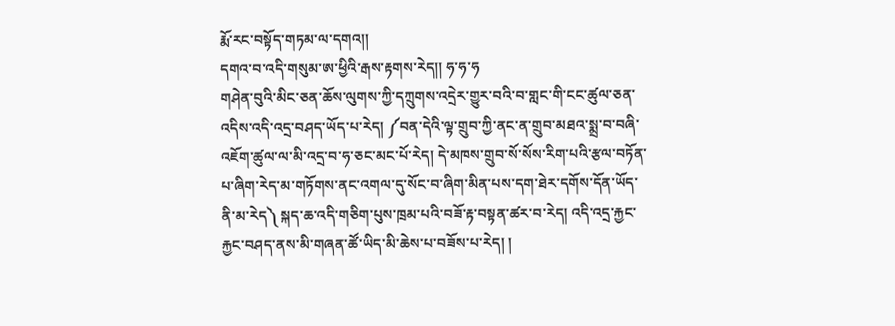རྨོ་རང་བསྟོད་གཏམ་ལ་དགའ།།
དགའ་བ་འདི་གསུམ་ཨ་ཕྱིའི་རྒས་རྟགས་རེད།། ཧ་ཧ་ཧ
གཤེན་བུའི་མིང་ཅན་ཆོས་ལུགས་ཀྱི་དཀྲུགས་འདྲེར་གྱུར་བའི་བ་གླང་གི་ངང་ཚུལ་ཅན་འདིས་འདི་འདྲ་བཤད་ཡོད་པ་རེད། ༼བན་དེའི་ལྟ་གྲུབ་ཀྱི་ནང་ན་གྲུབ་མཐའ་སྨྲ་བ་བཞི་འཇོག་ཚུལ་ལ་མི་འདྲ་བ་ཧ་ཅང་མང་པོ་རེད། དེ་མཁས་གྲུབ་སོ་སོས་རིག་པའི་རྩལ་བཏོན་པ་ཞིག་རེད་མ་གཏོགས་ནང་འགལ་དུ་སོང་བ་ཞིག་མིན་པས་དག་ཐེར་དགོས་དོན་ཡོད་ནི་མ་རེད༽ སྐད་ཆ་འདི་གཅིག་པུས་ཁྲམ་པའི་བཟོ་རྟ་བསྟན་ཚར་བ་རེད། འདི་འདྲ་རྐྱང་རྐྱང་བཤད་ནས་མི་གཞན་ཚོ་ཡིད་མི་ཆེས་པ་བཟོས་པ་རེད། །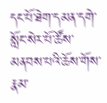དང་པོ་ཐེག་དམན་དགེ་སློང་སེར་པོ་ཚོས་མནབས་པའི་ཆོས་གོས་རྣམ་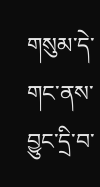གསུམ་དེ་གང་ནས་བྱུང་དྲི་བ་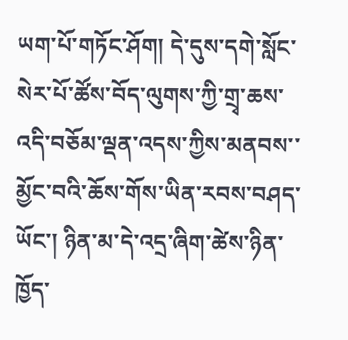ཡག་པོ་གཏོང་ཤོག། དེ་དུས་དགེ་སློང་སེར་པོ་ཚོས་བོད་ལུགས་ཀྱི་གྲྭ་ཆས་འདི་བཅོམ་ལྡན་འདས་ཀྱིས་མནབས་་མྱོང་བའི་ཆོས་གོས་ཡིན་རབས་བཤད་ཡོང་། ཉིན་མ་དེ་འདྲ་ཞིག་ཚེས་ཉིན་ཁྱོད་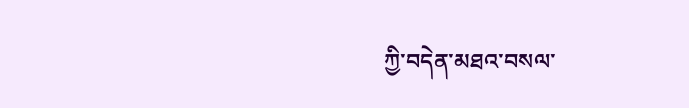ཀྱི་བདེན་མཐའ་བསལ་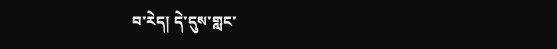བ་རེད། དེ་དུས་གླང་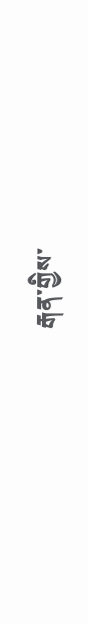རྒན་གྱིས་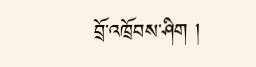བྲོ་འཁྲོབས་ཤིག །